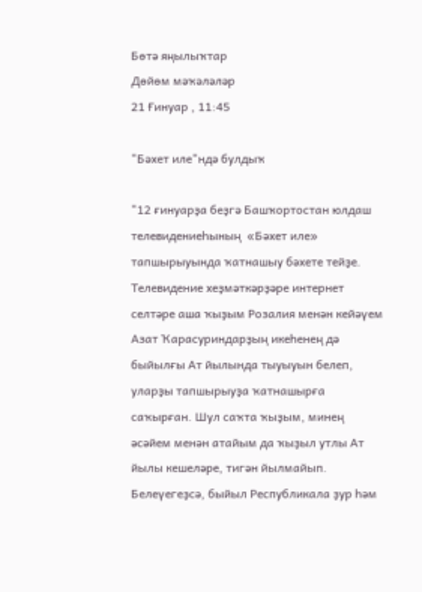Бөтә яңылыҡтар
Дөйөм мәҡәләләр
21 Ғинуар , 11:45

"Бәхет иле"ндә булдыҡ

"12 ғинуарҙа беҙгә Башҡортостан юлдаш телевидениеһының  «Бәхет иле»  тапшырыуында ҡатнашыу бәхете тейҙе. Телевидение хеҙмәткәрҙәре интернет селтәре аша ҡыҙым Розалия менән кейәүем Азат Ҡарасуриндарҙың икеһенең дә быйылғы Ат йылында тыуыуын белеп, уларҙы тапшырыуҙа ҡатнашырға саҡырған. Шул саҡта ҡыҙым, минең әсәйем менән атайым да ҡыҙыл утлы Ат йылы кешеләре, тигән йылмайып. Белеүегеҙсә, быйыл Республикала ҙур һәм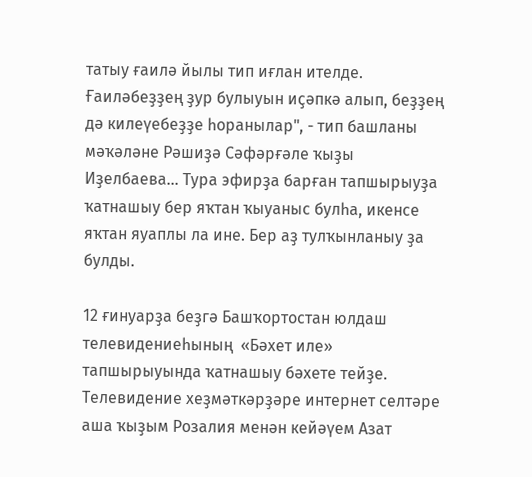татыу ғаилә йылы тип иғлан ителде. Ғаиләбеҙҙең ҙур булыуын иҫәпкә алып, беҙҙең дә килеүебеҙҙе һоранылар", - тип башланы мәҡәләне Рәшиҙә Сәфәрғәле ҡыҙы Иҙелбаева... Тура эфирҙа барған тапшырыуҙа ҡатнашыу бер яҡтан ҡыуаныс булһа, икенсе яҡтан яуаплы ла ине. Бер аҙ тулҡынланыу ҙа булды.

12 ғинуарҙа беҙгә Башҡортостан юлдаш телевидениеһының  «Бәхет иле»  тапшырыуында ҡатнашыу бәхете тейҙе. Телевидение хеҙмәткәрҙәре интернет селтәре аша ҡыҙым Розалия менән кейәүем Азат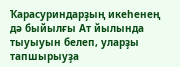Ҡарасуриндарҙың икеһенең дә быйылғы Ат йылында тыуыуын белеп, уларҙы тапшырыуҙа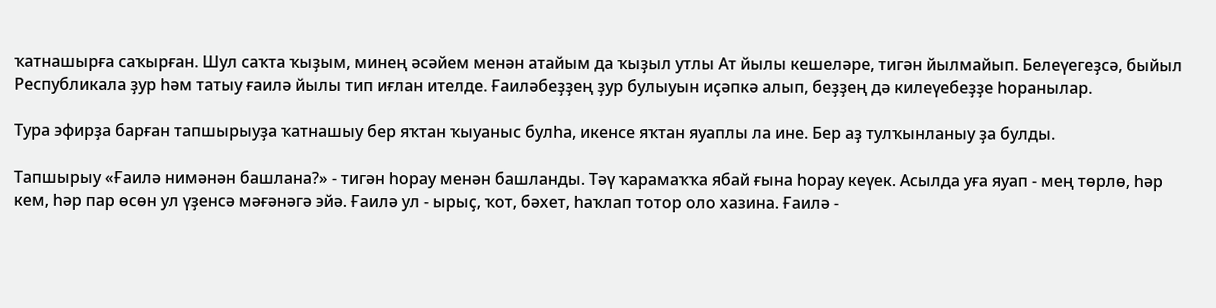ҡатнашырға саҡырған. Шул саҡта ҡыҙым, минең әсәйем менән атайым да ҡыҙыл утлы Ат йылы кешеләре, тигән йылмайып. Белеүегеҙсә, быйыл Республикала ҙур һәм татыу ғаилә йылы тип иғлан ителде. Ғаиләбеҙҙең ҙур булыуын иҫәпкә алып, беҙҙең дә килеүебеҙҙе һоранылар.

Тура эфирҙа барған тапшырыуҙа ҡатнашыу бер яҡтан ҡыуаныс булһа, икенсе яҡтан яуаплы ла ине. Бер аҙ тулҡынланыу ҙа булды.

Тапшырыу «Ғаилә нимәнән башлана?» - тигән һорау менән башланды. Тәү ҡарамаҡҡа ябай ғына һорау кеүек. Асылда уға яуап - мең төрлө, һәр кем, һәр пар өсөн ул үҙенсә мәғәнәгә эйә. Ғаилә ул - ырыҫ, ҡот, бәхет, һаҡлап тотор оло хазина. Ғаилә -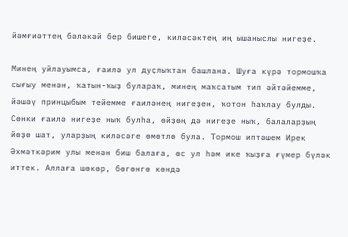йәмғиәттең бәләкәй бер бишеге, киләсәктең иң ышаныслы нигеҙе.

Минең уйлауымса, ғаилә ул дуҫлыҡтан башлана. Шуға күрә тормошҡа сығыу менән, ҡатын-ҡыҙ булараҡ, минең маҡсатым тип әйтәйемме, йәшәү принцыбым тейемме ғаиләнең нигеҙен, ҡотон һаҡлау булды. Сөнки ғаилә нигеҙе ныҡ булһа, өйҙөң дә нигеҙе ныҡ, балаларҙың йөҙө шат, уларҙың киләсәге өмөтлө була. Тормош иптәшем Ирек Әхмәткәрим улы менән биш балаға, өс ул һәм ике ҡыҙға ғүмер бүләк иттек. Аллаға шөкөр, бөгөнгө көндә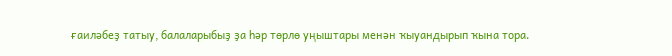ғаиләбеҙ татыу, балаларыбыҙ ҙа һәр төрлө уңыштары менән ҡыуандырып ҡына тора.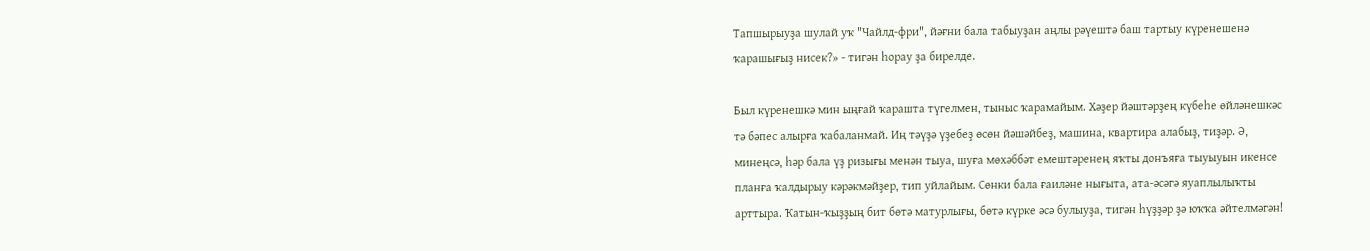Тапшырыуҙа шулай уҡ "Чайлд-фри", йәғни бала табыуҙан аңлы рәүештә баш тартыу күренешенә ҡарашығыҙ нисек?» - тигән һорау ҙа бирелде.

Был күренешкә мин ыңғай ҡарашта түгелмен, тыныс ҡарамайым. Хәҙер йәштәрҙең күбеһе өйләнешкәс тә бәпес алырға ҡабаланмай. Иң тәүҙә үҙебеҙ өсөн йәшәйбеҙ, машина, квартира алабыҙ, тиҙәр. Ә, минеңсә, һәр бала үҙ ризығы менән тыуа, шуға мөхәббәт емештәренең яҡты донъяға тыуыуын икенсе планға ҡалдырыу кәрәкмәйҙер, тип уйлайым. Сөнки бала ғаиләне нығыта, ата-әсәгә яуаплылыҡты арттыра. Ҡатын-ҡыҙҙың бит бөтә матурлығы, бөтә күрке әсә булыуҙа, тигән һүҙҙәр ҙә юҡҡа әйтелмәгән!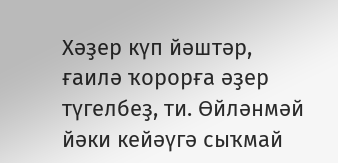Хәҙер күп йәштәр, ғаилә ҡорорға әҙер түгелбеҙ, ти. Өйләнмәй йәки кейәүгә сыҡмай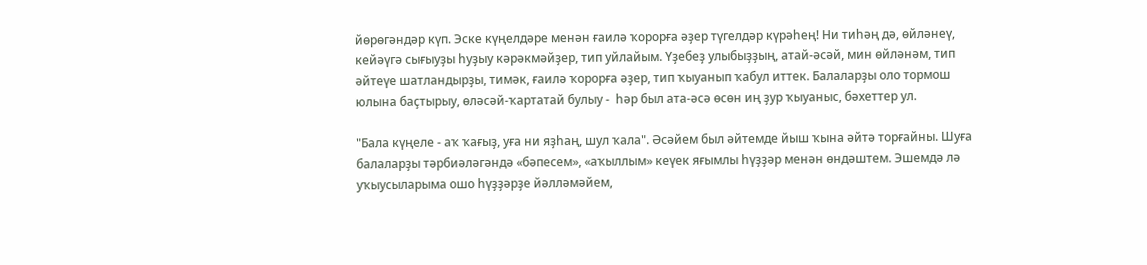йөрөгәндәр күп. Эске күңелдәре менән ғаилә ҡорорға әҙер түгелдәр күрәһең! Ни тиһәң дә, өйләнеү, кейәүгә сығыуҙы һуҙыу кәрәкмәйҙер, тип уйлайым. Үҙебеҙ улыбыҙҙың, атай-әсәй, мин өйләнәм, тип әйтеүе шатландырҙы, тимәк, ғаилә ҡорорға әҙер, тип ҡыуанып ҡабул иттек. Балаларҙы оло тормош юлына баҫтырыу, өләсәй-ҡартатай булыу -  һәр был ата-әсә өсөн иң ҙур ҡыуаныс, бәхеттер ул.

"Бала күңеле - аҡ ҡағыҙ, уға ни яҙһаң, шул ҡала". Әсәйем был әйтемде йыш ҡына әйтә торғайны. Шуға балаларҙы тәрбиәләгәндә «бәпесем», «аҡыллым» кеүек яғымлы һүҙҙәр менән өндәштем. Эшемдә лә уҡыусыларыма ошо һүҙҙәрҙе йәлләмәйем,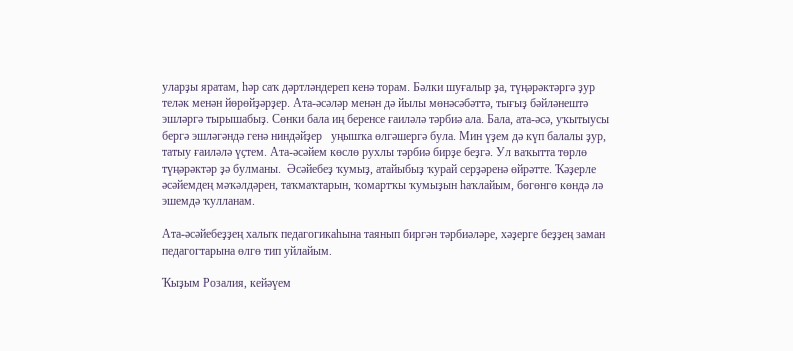уларҙы яратам, һәр саҡ дәртләндереп кенә торам. Бәлки шуғалыр ҙа, түңәрәктәргә ҙур теләк менән йөрөйҙәрҙер. Ата-әсәләр менән дә йылы мөнәсәбәттә, тығыҙ бәйләнештә эшләргә тырышабыҙ. Сөнки бала иң беренсе ғаиләлә тәрбиә ала. Бала, ата-әсә, уҡытыусы бергә эшләгәндә генә ниндәйҙер   уңышҡа өлгәшергә була. Мин үҙем дә күп балалы ҙур, татыу ғаиләлә үҫтем. Ата-әсәйем көслө рухлы тәрбиә бирҙе беҙгә. Ул ваҡытта төрлө түңәрәктәр ҙә булманы.  Әсәйебеҙ ҡумыҙ, атайыбыҙ ҡурай серҙәренә өйрәтте. Ҡәҙерле әсәйемдең мәҡәлдәрен, таҡмаҡтарын, ҡомартҡы ҡумыҙын һаҡлайым, бөгөнгө көндә лә эшемдә ҡулланам.

Ата-әсәйебеҙҙең халыҡ педагогикаһына таянып биргән тәрбиәләре, хәҙерге беҙҙең заман педагогтарына өлгө тип уйлайым.

Ҡыҙым Розалия, кейәүем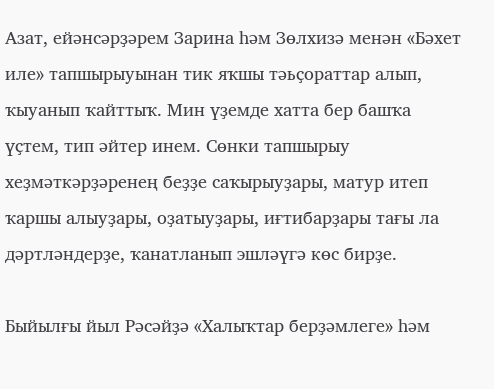Азат, ейәнсәрҙәрем Зарина һәм Зөлхизә менән «Бәхет иле» тапшырыуынан тик яҡшы тәьҫораттар алып, ҡыуанып ҡайттыҡ. Мин үҙемде хатта бер башҡа үҫтем, тип әйтер инем. Сөнки тапшырыу хеҙмәткәрҙәренең беҙҙе саҡырыуҙары, матур итеп ҡаршы алыуҙары, оҙатыуҙары, иғтибарҙары тағы ла дәртләндерҙе, ҡанатланып эшләүгә көс бирҙе.

Быйылғы йыл Рәсәйҙә «Халыҡтар берҙәмлеге» һәм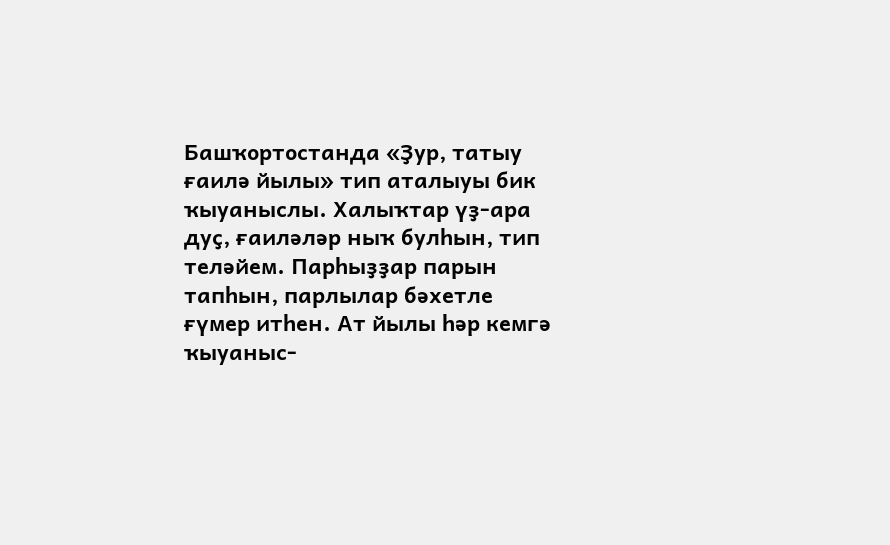Башҡортостанда «Ҙур, татыу ғаилә йылы» тип аталыуы бик ҡыуаныслы. Халыҡтар үҙ-ара дуҫ, ғаиләләр ныҡ булһын, тип теләйем. Парһыҙҙар парын тапһын, парлылар бәхетле ғүмер итһен. Ат йылы һәр кемгә ҡыуаныс-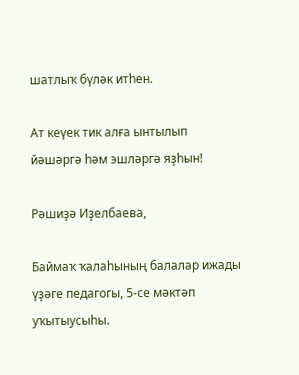шатлыҡ бүләк итһен.

Ат кеүек тик алға ынтылып йәшәргә һәм эшләргә яҙһын!

Рәшиҙә Иҙелбаева,

Баймаҡ ҡалаһының балалар ижады үҙәге педагогы, 5-се мәктәп уҡытыусыһы.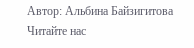Автор: Альбина Байзигитова
Читайте нас